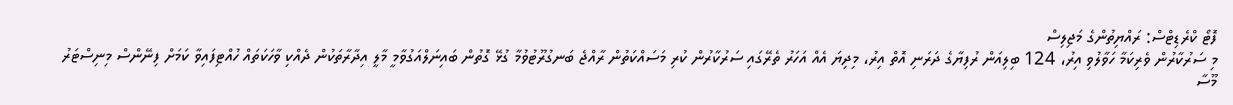ފޮޓޯ ކްރެޑިޓްސް: ރައްޔިތުންގެ މަޖިލިސް
މި ސަރުކާރުން ވެރިކަމާ ހަވާލުވި އިރު، 124 ބިލިއަން ރުފިޔާގެ ދަރަނި އޮތް އިރު، މިދިޔަ އެއް އަހަރު ތެރޭގައި ސަރުކާރުން ކުރި މަސައްކަތުން ރާއްޖެ ބަނގުރޫޓުވުމާ ގުޅޭ ގޮތުން ބައިނަލްއަގުވާމީ މާލީ އިދާރާތަކުން ދެއްކި ވާހަކަތައް ހުއްޓިފައިވާ ކަމަށް ފިނޭންސް މިނިސްޓަރު މޫސާ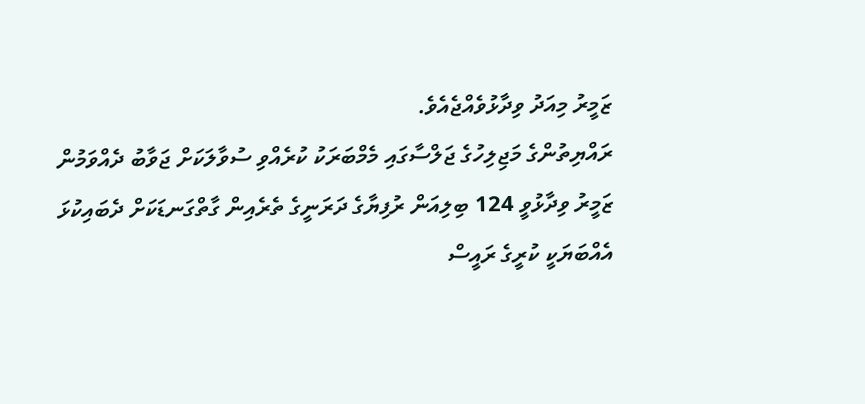ޒަމީރު މިއަދު ވިދާޅުވެއްޖެއެވެ.
ރައްޔިތުންގެ މަޖިލިހުގެ ޖަލްސާގައި މެމްބަރަކު ކުރެއްވި ސުވާލަކަށް ޖަވާބު ދެއްވަމުން ޒަމީރު ވިދާޅުވީ 124 ބިލިއަން ރުފިޔާގެ ދަރަނީގެ ތެރެއިން ގާތްގަނޑަކަށް ދެބައިކުޅަ އެއްބަޔަކީ ކުރީގެ ރައީސް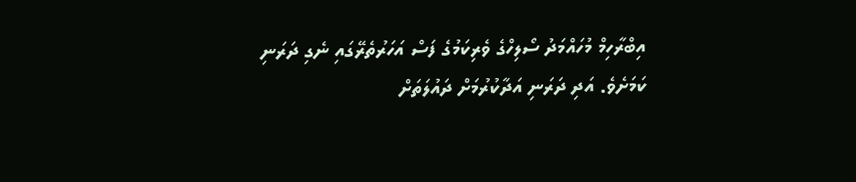އިބްރާހިމް މުހައްމަދު ސޯލިހްގެ ވެރިކަމުގެ ފަސް އަހަރުތެރޭގައި ނެގި ދަރަނި ކަމަށެވެ. އަދި ދަރަނި އަދާކުރުމަށް ދައުލަތަށް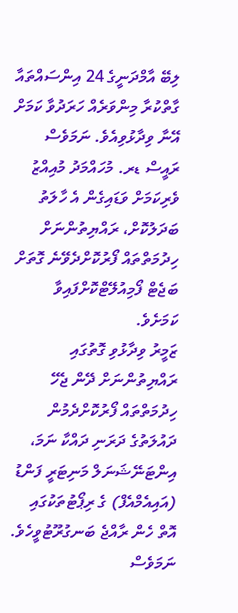ލިބޭ އާމްދަނީގެ 24 އިންސައްތައާ ގާތްކުރާ މިންވަރެއް ހަރަދުވާ ކަމަށް އޭނާ ވިދާޅުވިއެވެ. ނަމަވެސް ރައީސް ޑރ. މުހައްމަދު މުއިއްޒު ވެރިކަމަށް ވަޑައިގެން އެ ހާލަތު ބަދަލުކޮށް، ރައްޔިތުންނަށް ހިދުމަތްތައް ފޯރުކޮށްދެވޭނެ ގޮތަށް ބަޖެޓް ފޯމިއުލޭޓްކޮށްފައިވާ ކަމަށެވެ.
ޒަމީރު ވިދާޅުވި ގޮތުގައި ރައްޔިތުންނަށް ދޭން ޖެހޭ ހިދުމަތްތައް ފޯރުކޮށްދެމުން ދައުލަތުގެ ދަރަނި ދައްކާ ނަމަ، އިންޓަނޭޝަނަލް މަނިޓަރީ ފަންޑު (އައިއެމްއެފް) ގެ ރިޕޯޓުތަކުގައި އޮތް ހެން ރާއްޖެ ބަނގުރޫޓުވީހެވެ. ނަމަވެސް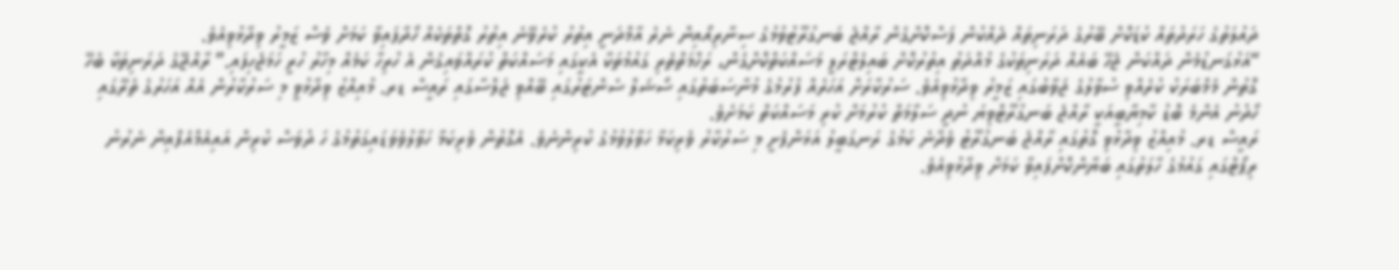ދައުލަތުގެ ހަރަދުތައް ކުޑަކޮށް ބޭރުގެ ދަރަނިތައް ދެއްކުން ފަސްކޮށްގެން ރާއްޖެ ބަނގުރޫޓުވުމުގެ ސިނާރިއޯއިން ނެރެ އާމްދަނީ އިތުރު ކުރެވޭނެ އިތުރު ގޮތްތަކެއް ހޯދާފައިވާ ކަމަށް ވެސް ޒަމީރު ވިދާޅުވިއެވެ.
“އަޅުގަނޑުމެން ދައްކަން ޖެހޭ ބައެއް ދަރަނިތަކުގެ މުއްދަތު އިތުރުކޮށް ބައިލެޓްރަލީ މަސައްކަތްކޮށްގެން، ރަހްމަތްތެރި ގައުމުތަކާ އެކީގައި މަސައްކަތް ކުރައްވައިގެން އެ ހުރިހާ ކަމެއް މިހާރު ހުރީ ހަމަޖެހިފައި.” ރާއްޖޭގެ ދަރަނިތަކާ ބެހޭ ގޮތުން މެމްބަރަކު ކުރެއްވި ސުވާލުގެ ޖަވާބުގައި ޒަމީރު ވިދާޅުވިއެވެ. ސަރުކާރަށް އަހަރެއް ފުރުމުގެ މުނާސަބަތުގައި ސޯޝަލް ސެންޓަރުގައި ބޭއްވި ޖަލްސާގައި ރައީސް ޑރ. މުއިއްޒު ވިދާޅުވީ މި ސަރުކާރުން އެއް އަހަރުގެ ތެރޭގައި ހޯދުނު އެންމެ ބޮޑު ކާމިޔާބީއަކީ ރާއްޖެ ބަނގުރޫޓްވިޔަ ނުދީ ސަލާމަތް ކުރުމަށް ކުރި މަސައްކަތް ކަމަށެވެ.
ރައީސް ޑރ. މުއިއްޒު ވިދާޅުވި ގޮތުގައި ރާއްޖެ ބަނގުރޫޓު ވެދާނެ ކަމުގެ ރަނގަބީލު އަޅަންފެށީ މި ސަރުކާރު ވެރިކަމާ ހަވާލުވުމުގެ ކުރިންނެވެ. އެގޮތުން ވެރިކަމާ ހަވާލުވެވަޑައިގަތުމުގެ ހަ ދުވަސް ކުރިން އައިއެމްއެފްއިން ނެރުނު ރިޕޯޓްގައި ގައުމުގެ ހާލަތުގައި ބަޔާންކޮށްފައިވާ ކަމަށް ވިދާޅުވިއެވެ.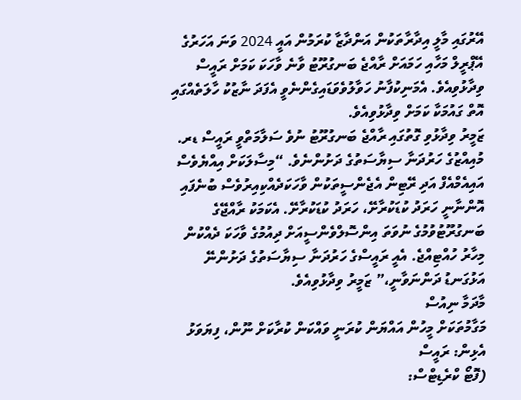އޭރުގައި މާލީ އިދާރާތަކުން އަންދާޒާ ކުރަމުން އައީ 2024 ވަނަ އަހަރުގެ އޭޕްރީލް މަހާއި ހަމައަށް ރާއްޖެ ބަނގުރޫޓު ވާނެ ވާހަކަ ކަމަށް ރައީސް ވިދާޅުވިއެވެ. އެމަނިކުފާނު ހަވާލުވެވަޑައިގެންނެވީ އެފަދަ ނާޒުކު ހާލަތެއްގައި އޮތް ގައުމަކާ ކަމަށް ވިދާޅުވިއެވެ.
ޒަމީރު ވިދާޅުވި ގޮތުގައި ރާއްޖެ ބަނގުރޫޓު ނުވެ ސަލާމަތްވީ ރައީސް ޑރ. މުއިއްޒުގެ ހަރުދަނާ ސިޔާސަތުގެ ދަށުންނެވެ. “މިސާލަކަށް އިއްޔެވެސް އައިއެމްއެފް އަދި ރޭޓިން އެޖެންސީތަކުން ވާހަކަދެއްކިއިރުވެސް ބުނެފައި އޮންނާނީ ހަރަދު ކުޑަކުރާށޭ، ހަރަދު ކުޑަކުރާށޭ. އެކަމަކު ރާއްޖޭގެ ބަނގުރޫޓުވުމުގެ ނުވަތަ އިންސޮލްވެންސީއަށް ދިއުމުގެ ވާހަކަ ދެއްކުން މިހާރު ހުއްޓިއްޖެ. އެއީ ރައީސްގެ ހަރުދަނާ ސިޔާސަތުގެ ދަށުންނޭ އަޅުގަނޑު ދަންނަވާނީ،” ޒަމީރު ވިދާޅުވިއެވެ.
މާދަމާ ނިއުސް
މަގާމުތަކަށް މީހުން އައްޔަން ކުރަނީ ވައްކަން ކުރާކަށް ނޫން، ފިޔަވަޅު އެޅިން: ރައީސް
(ފޮޓޯ ކްރެޑިޓްސް: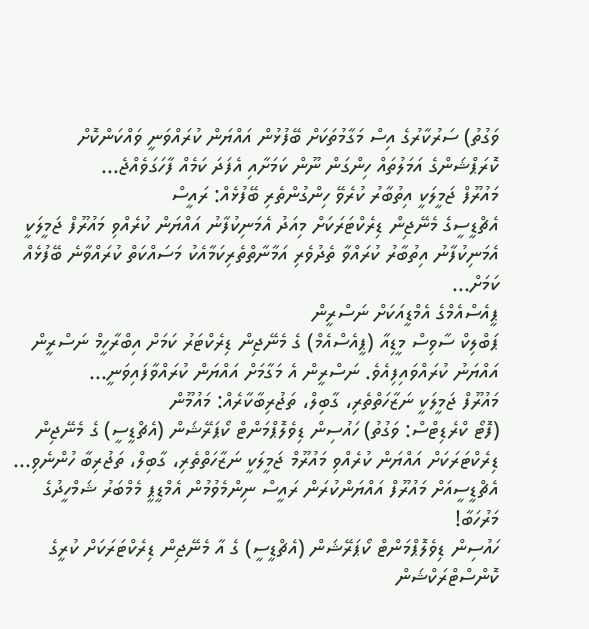ވަގުތު) ސަރުކާރުގެ އިސް މަގާމުތަކަށް ބޭފުޅުން އައްޔަން ކުރައްވަނީ ވައްކަންކޮށް ކޮރަޕްޝަންގެ އަމަލުތައް ހިންގަން ނޫން ކަމަށާއި އެފަދަ ކަމެއް ފާހަގަވެއްޖެ...
މައުރޫފް ޖަމީލަކީ އިތުބާރު ކުރެވޭ ހިންގުންތެރި ބޭފުޅެއް: ރައީސް
އެޗްޑީސީގެ މެނޭޖިން ޑިރެކްޓަރަކަށް މިއަދު އެމަނިކުފާނު އައްޔަން ކުރެއްވި މައުރޫފް ޖަމީލަކީ އެމަނިކުފާނު އިތުބާރު ކުރައްވާ ތެދުވެރި އަމާނާތްތެރިކަމާއެކު މަސައްކަތް ކުރައްވާނެ ބޭފުޅެއް ކަމަށް...
ޕީއެސްއެމްގެ އެމްޑީއަކަށް ނަސްރީން
ޕަބްލިކް ސާވިސް މީޑިއާ (ޕީއެސްއެމް) ގެ މެނޭޖިން ޑިރެކްޓަރު ކަމަށް އިބްރާހީމް ނަސްރީން އައްޔަނު ކުރައްވައިފިއެވެ. ނަސްރީން އެ މަގާމަށް އައްޔަން ކުރައްވާފައިވަނީ...
މައުރޫފް ޖަމީލަކީ ނަޒާހަތްތެރި، ގާބިލް، ތަޖުރިބާކާރެއް: މައުމޫން
(ފޮޓޯ ކްރެޑިޓްސް: ވަގުތު) ހައުސިން ޑިވެލޮޕްމަންޓް ކޯޕަރޭޝަން (އެޗްޑީސީ) ގެ މެނޭޖިން ޑިރެކްޓަރަކަށް އައްޔަން ކުރެއްވި މައުރޫމް ޖަމީލަކީ ނަޒާހަތްތެރި، ގާބިލް، ތަޖުރިބާ ހުންނެވި...
އެޗްޑީސީއަށް މައުރޫފް އައްޔަންކުރަން ރައީސް ނިންމެވުމުން އެމްޑީޕީ މެމްބަރު ޝަމްހީދުގެ މަރުހަބާ!
ހައުސިން ޑިވެލޮޕްމަންޓް ކޯޕަރޭޝަން (އެޗްޑީސީ) ގެ އާ މެނޭޖިން ޑިރެކްޓަރަކަށް ކުރީގެ ކޮންސްޓްރަކްޝަން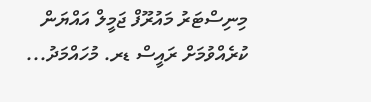މިނިސްޓަރު މައުރޫފް ޖަމީލް އައްޔަން ކުރެއްވުމަށް ރައީސް ޑރ. މުހައްމަދު...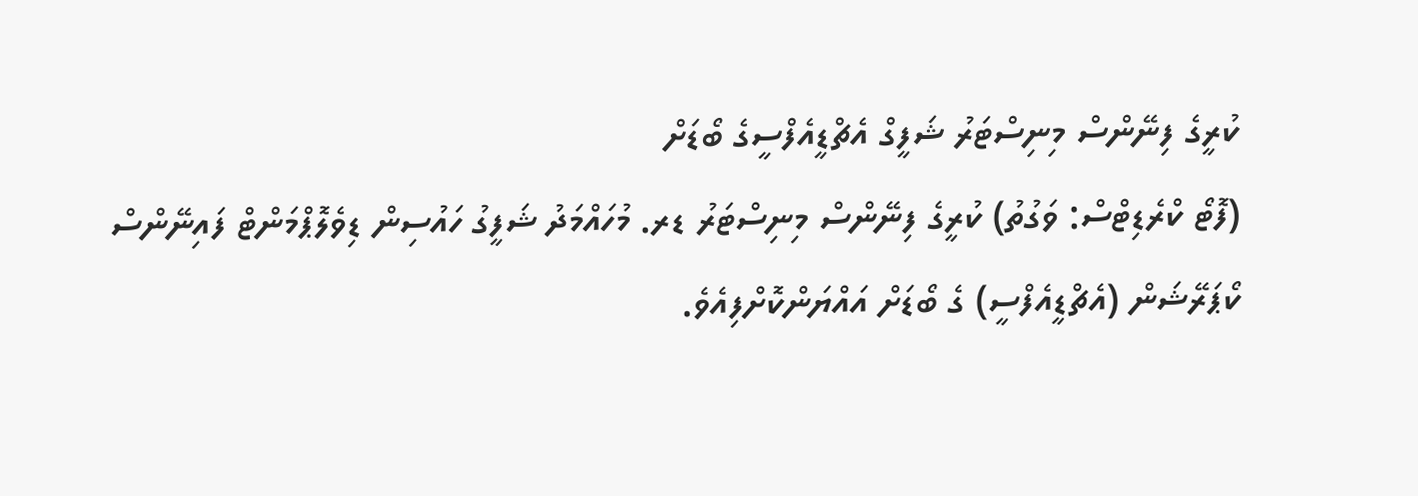ކުރީގެ ފިނޭންސް މިނިސްޓަރު ޝަފީގް އެޗްޑީއެފްސީގެ ބޯޑަށް
(ފޮޓޯ ކްރެޑިޓްސް: ވަގުތު) ކުރީގެ ފިނޭންސް މިނިސްޓަރު ޑރ. މުހައްމަދު ޝަފީގު ހައުސިން ޑިވެލޮޕްމަންޓް ފައިނޭންސް ކޯޕަރޭޝަން (އެޗްޑީއެފްސީ) ގެ ބޯޑަށް އައްޔަންކޮށްފިއެވެ.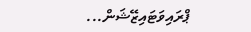ޕްރައިވަޓައިޒޭޝަން...